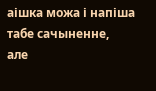аішка можа і напіша табе сачыненне,
але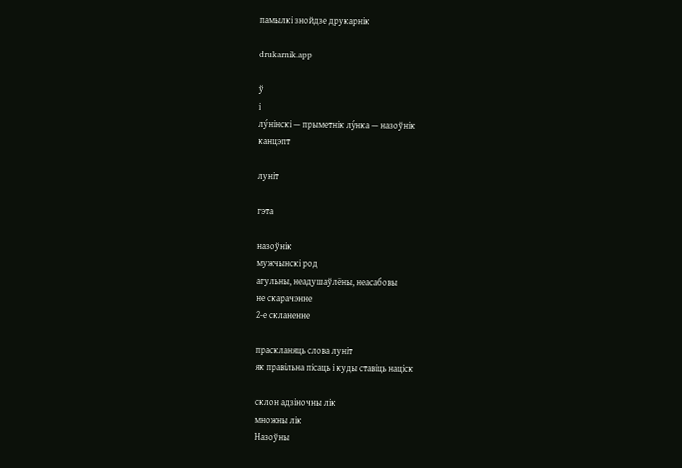памылкі знойдзе друкарнік

drukarnik.app

ў
і
лу́нінскі — прыметнік лу́нка — назоўнік
канцэпт

луніт

гэта

назоўнік
мужчынскі род
агульны, неадушаўлёны, неасабовы
не скарачэнне
2-е скланенне

праскланяць слова луніт
як правільна пісаць і куды ставіць націск

склон адзіночны лік
множны лік
Назоўны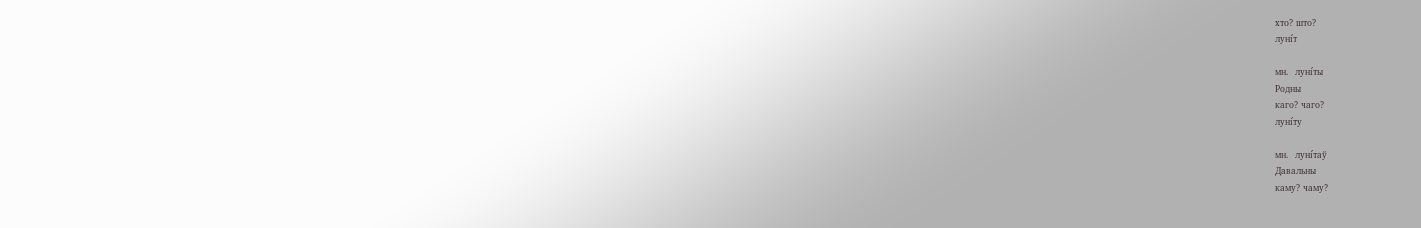хто? што?
луні́т

мн.  луні́ты
Родны
каго? чаго?
луні́ту

мн.  луні́таў
Давальны
каму? чаму?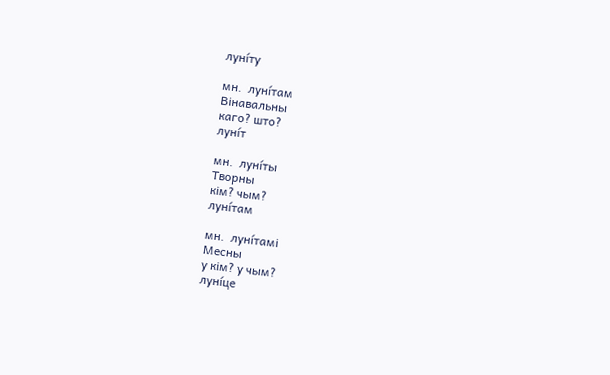луні́ту

мн.  луні́там
Вінавальны
каго? што?
луні́т

мн.  луні́ты
Творны
кім? чым?
луні́там

мн.  луні́тамі
Месны
у кім? у чым?
луні́це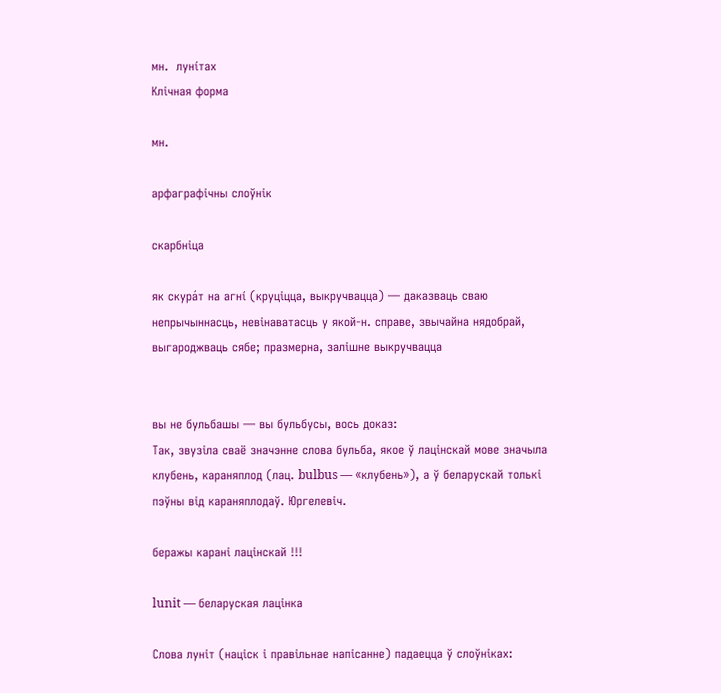мн.  луні́тах
Клічная форма

мн.

арфаграфічны слоўнік

скарбніца

як скура́т на агні́ (круціцца, выкручвацца) — даказваць сваю непрычыннасць, невінаватасць у якой-н. справе, звычайна нядобрай, выгароджваць сябе; празмерна, залішне выкручвацца


вы не бульбашы — вы бульбусы, вось доказ:
Так, звузіла сваё значэнне слова бульба, якое ў лацінскай мове значыла клубень, караняплод (лац. bulbus — «клубень»), а ў беларускай толькі пэўны від караняплодаў. Юргелевіч.

беражы карані лацінскай !!!

lunit — беларуская лацінка

Слова луніт (націск і правільнае напісанне) падаецца ў слоўніках: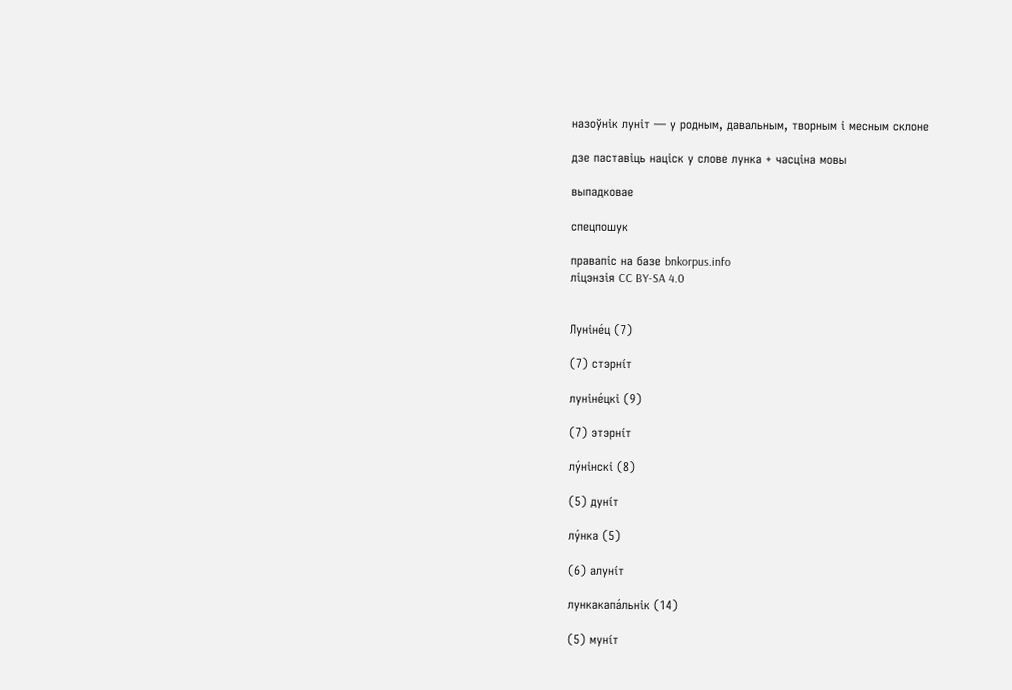назоўнік луніт — у родным, давальным, творным і месным склоне

дзе паставіць націск у слове лунка + часціна мовы

выпадковае

спецпошук

правапіс на базе bnkorpus.info
ліцэнзія CC BY-SA 4.0


Луніне́ц (7)

(7) стэрні́т

луніне́цкі (9)

(7) этэрні́т

лу́нінскі (8)

(5) дуні́т

лу́нка (5)

(6) алуні́т

лункакапа́льнік (14)

(5) муні́т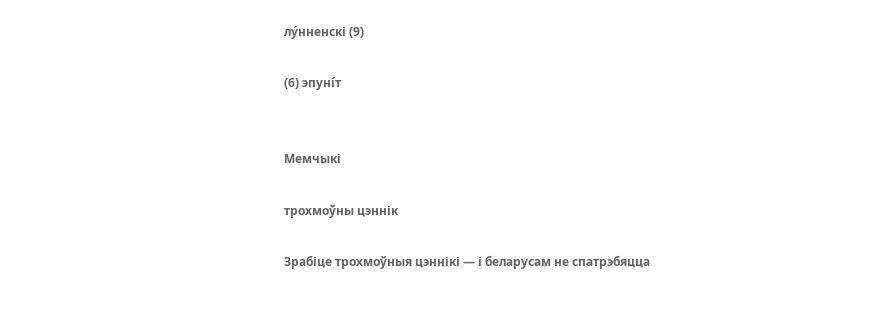лу́нненскі (9)

(6) эпуні́т


Мемчыкі

трохмоўны цэннік

Зрабіце трохмоўныя цэннікі — і беларусам не спатрэбяцца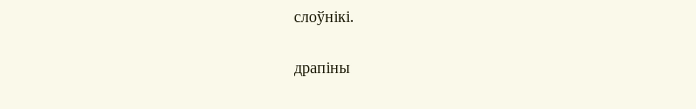слоўнікі.

драпіны